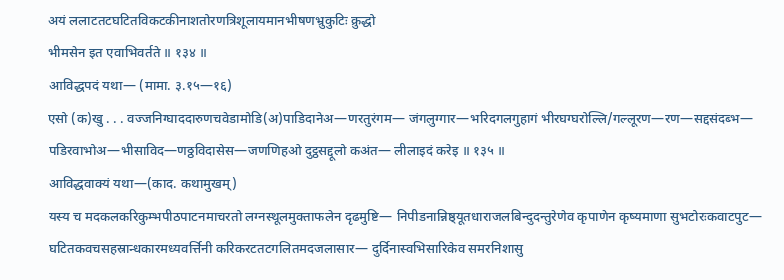अयं ललाटतटघटितविकटकीनाशतोरणत्रिशूलायमानभीषणभ्रुकुटिः क्रुद्धो
भीमसेन इत एवाभिवर्तते ॥ १३४ ॥
आविद्धपदं यथा— (मामा. ३.१५—१६)
एसो (क)खु . . . वज्जनिग्घाददारुणचवेडामोडि(अ)पाडिदानेअ—णरतुरंगम— जंगलुग्गार—भरिदगलगुहागं भीरघग्घरोल्लि/गल्लूरण—रण—सद्दसंदब्भ— पडिरवाभोअ—भीसाविद—णठ्ठविदासेस—जणणिहओ दुट्ठसद्दूलो कअंत— लीलाइदं करेइ ॥ १३५ ॥
आविद्धवाक्यं यथा—(काद. कथामुखम्)
यस्य च मदकलकरिकुम्भपीठपाटनमाचरतो लग्नस्थूलमुक्ताफलेन दृढमुष्टि— निपीडनान्निष्ठ्यूतधाराजलबिन्दुदन्तुरेणेव कृपाणेन कृष्यमाणा सुभटोरःकवाटपुट— घटितकवचसहस्रान्धकारमध्यवर्त्तिनी करिकरटतटगलितमदजलासार— दुर्दिनास्वभिसारिकेव समरनिशासु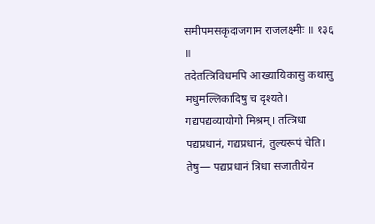समीपमसकृदाजगाम राजलक्ष्मीः ॥ १३६ ॥
तदेतत्त्रिविधमपि आख्यायिकासु कथासु मधुमल्लिकादिषु च दृश्यते।
गद्यपद्यव्यायोगो मिश्रम्। तत्त्रिधा पद्यप्रधानं, गद्यप्रधानं, तुल्यरूपं चेति। तेषु— पद्यप्रधानं त्रिधा सजातीयेन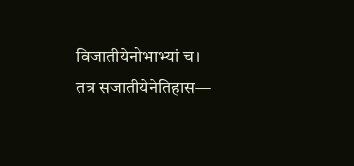विजातीयेनोभाभ्यां च।
तत्र सजातीयेनेतिहास—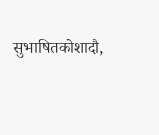सुभाषितकोशादौ,